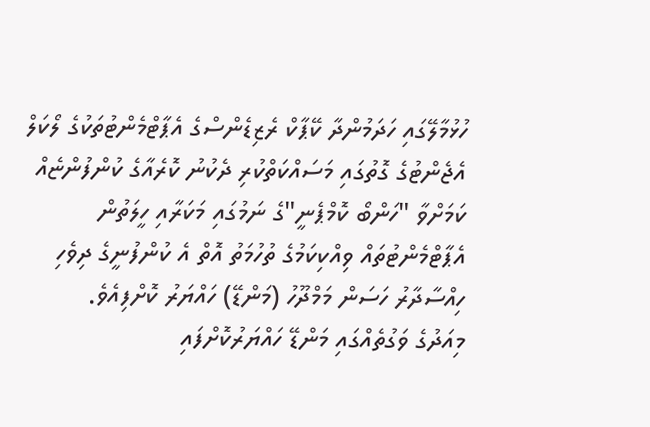ހުޅުމާލޭގައި ހަދަމުންދާ ކޭޕާކް ރެޒިޑެންސްގެ އެޕާޓްމެންޓުތަކުގެ ލޯކަލް އެޖެންޓުގެ ގޮތުގައި މަސައްކަތްކުރި ދެކުނު ކޮރެއާގެ ކުންފުންޏެއް ކަމަށްވާ "ހަންބޯ ކޮމްޕެނީ"ގެ ނަމުގައި މަކަރާއި ހީލަތުން އެޕާޓްމެންޓުތައް ވިއްކިކަމުގެ ތުހުމަތު އޮތް އެ ކުންފުނީގެ ދިވެހި ހިއްސާދާރު ހަސަން މަމްދޫހު (މަންޑޭ) ހައްޔަރު ކޮށްފިއެވެ.
މިއަދުގެ ވަގުތެއްގައި މަންޑޭ ހައްޔަރުކޮށްފައި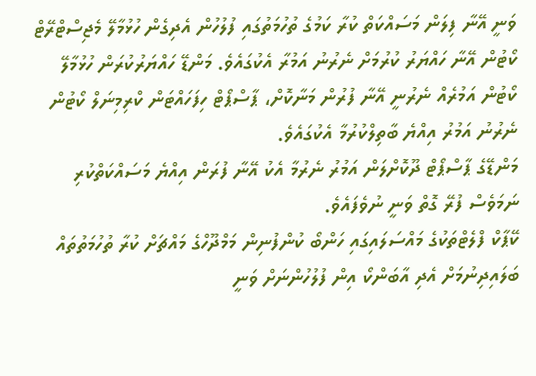ވަނީ އޭނާ ފިލަން މަސައްކަތް ކުރާ ކަމުގެ ތުހުމަތުގައި ފުލުހުން އެދިގެން ހުޅުމާލޭ މެޖިސްޓްރޭޓް ކޯޓުން އޭނާ ހައްޔަރު ކުރުމަށް ނެރުނު އަމުރާ އެކުގައެވެ. މަންޑޭ ހައްޔަރުކުރަން ހުޅުމާލޭ ކޯޓުން އަމުރެއް ނެރުނީ އޭނާ ފުރުން މަނާކޮށް، ޕާސްޕޯޓް ހިފަހައްޓަން ކްރިމިނަލް ކޯޓުން ނެރުނު އަމުރު އިއްޔެ ބާތިލްކުރުމާ އެކުގައެވެ.
މަންޑޭގެ ޕާސްޕޯޓް ދޫކޮށްލަން އަމުރު ނެރުމާ އެކު އޭނާ ފުރަން އިއްޔެ މަސައްކަތްކުރި ނަމަވެސް ފުރޭ ގޮތް ވަނީ ނުވެފައެވެ.
ކޭޕާކް ފްލެޓްތަކުގެ މައްސަލައިގައި ހަންބޯ ކުންފުނިން މަމްދޫހްގެ މައްޗަށް ކުރާ ތުހުމަތުތައް ބަލައިދިނުމަށް އެދި އާބަންކޯ އިން ފުލުހުންނަށް ވަނީ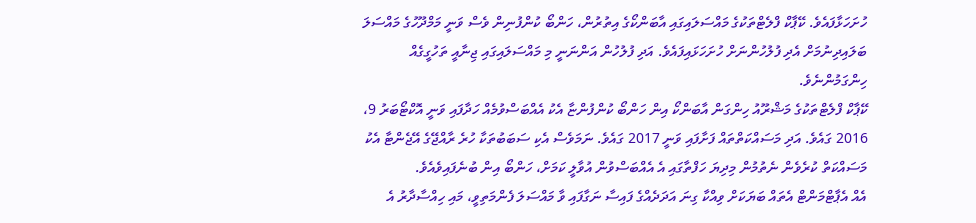ހުށަހަޅާފައެވެ. ކޭޕާކް ފްލެޓްތަކުގެ މައްސަލައިގައި އާބަންކޯގެ އިތުރުން، ހަންބޯ ކުންފުނިން ވެސް ވަނީ މަމްދޫހުގެ މައްސަލަ ބަލައިދިނުމަށް އެދި ފުލުހުންނަށް ހުށަހަޅައިފައެވެ. އަދި ފުލުހުން އަންނަނީ މި މައްސަލައިގައި ޖިނާއީ ތަހުގީގެއް ހިންގަމުންނެވެ.
ކޭޕާކް ފްލެޓްތަކުގެ މަޝްރޫއު ހިންގަން އާބަންކޯ އިން ހަންބޯ ކުންފުންޏާ އެކު އެއްބަސްވުމެއް ހަދާފައި ވަނީ އޮކްޓޯބަރު 9، 2016 ގައެވެ. އަދި މަސައްކަތްތައް ފަށާފައި ވަނީ 2017 ގައެވެ. ނަމަވެސް އެކި ސަބަބުތަކާ ހުރެ ރާއްޖޭގެ އޭޖެންޓާ އެކު މަސައްކަތް ކުރެވެން ނެތުމުން މިދިޔަ ހަފްތާގައި އެ އެއްބަސްވުން އުވާލީ ކަމަށް، ހަންބޯ އިން ބުނެފައިވެއެވެ.
އެއް އެޕާޓްމަންޓް އެތައް ބަޔަކަށް ވިއްކާ ގިނަ އަދަދެއްގެ ފައިސާ ނަގާފައި ވާ މައްސަލަ ފެންމަތިވީ، މައި ހިއްސާދާރު އެ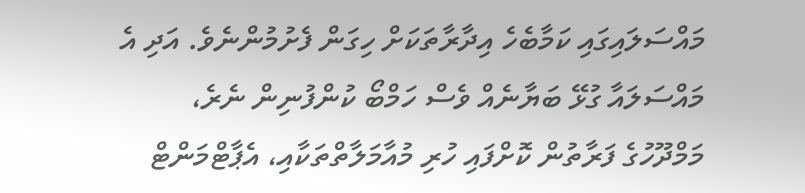މައްސަލައިގައި ކަމާބެހެ އިދާރާތަކަށް ހިގަން ފެށުމުންނެވެ. އަދި އެ މައްސަލައާ ގުޅޭ ބަޔާނެއް ވެސް ހަމްބޯ ކުންފުނިން ނެރެ، މަމްދޫހުގެ ފަރާތުން ކޮށްފައި ހުރި މުއާމަލާތްތަކާއި، އެޕާޓްމަންޓް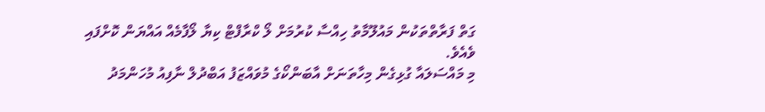ގަތް ފަރާތްތަކުން މައުލޫމާތު ހިއްސާ ކުރުމަށް ލޯ ކްރާފްޓް ކިޔާ ލޯފާމެއް އައްޔަން ކޮށްފައި ވެއެވެ.
މި މައްސަލައާ ގުޅިގެން މިހާތަނަށް އާބަންކޯގެ މުވައްޒަފު އަބްދުލް ނާފިއު މުހަންމަދު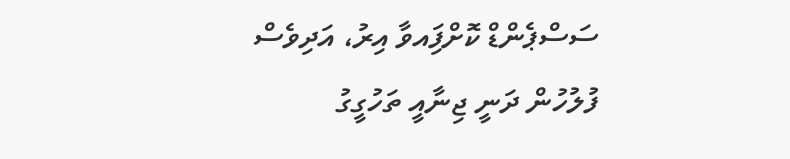ސަސްޕެންޑް ކޮށްފަިއވާ އިރު، އަދިވެސް ފުލުހުން ދަނީ ޖިނާއީ ތަހުގީގު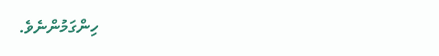ހިންގަމުންނެވެ.